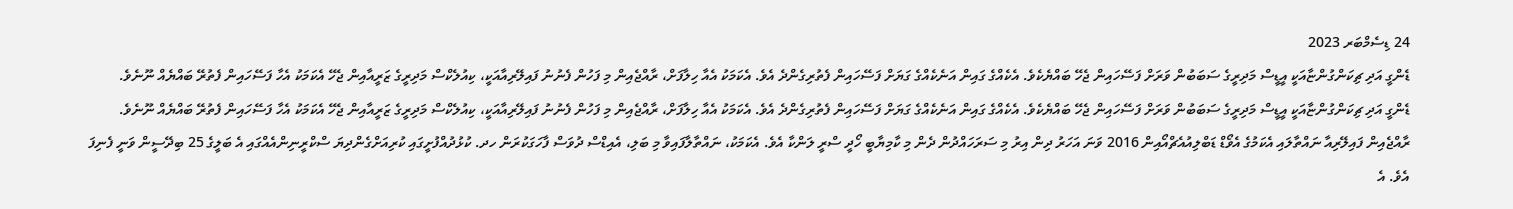24 ޑިސެމްބަރ 2023
ޑެންގީ އަދި ޗިކަންގުންޏާއަކީ އީޑީސް މަދިރީގެ ސަބަބުން ވަރަށް ފަސޭހައިން ޖެހޭ ބައްޔެކެވެ. އެކެއްގެ ގައިން އަނެކެއްގެ ގަޔަށް ފަސޭހައިން ފެތުރިގެންދެ އެވެ. އެކަމަކު އެއާ ހިލާފަށް، ރާއްޖެއިން މި ފަހުން ފެނުނު ފައިލޭރިއާއަކީ، ކިއުލެކްސް މަދިރީގެ ޒަރީއާއިން ޖެހޭ އެކަމަކު އެހާ ފަސޭހައިން ފެތުރޭ ބައްޔެއް ނޫނެވެ.
ޑެންގީ އަދި ޗިކަންގުންޏާއަކީ އީޑީސް މަދިރީގެ ސަބަބުން ވަރަށް ފަސޭހައިން ޖެހޭ ބައްޔެކެވެ. އެކެއްގެ ގައިން އަނެކެއްގެ ގަޔަށް ފަސޭހައިން ފެތުރިގެންދެ އެވެ. އެކަމަކު އެއާ ހިލާފަށް، ރާއްޖެއިން މި ފަހުން ފެނުނު ފައިލޭރިއާއަކީ، ކިއުލެކްސް މަދިރީގެ ޒަރީއާއިން ޖެހޭ އެކަމަކު އެހާ ފަސޭހައިން ފެތުރޭ ބައްޔެއް ނޫނެވެ.
ރާއްޖެއިން ފައިލޭރިއާ ނައްތާލައި އެކަމުގެ އެވޯޑް ޑަބްލިއުއެޗްއޯއިން 2016 ވަނަ އަހަރު ދިން އިރު މި ސަރަހައްދުން ދެން މި ކާމިޔާބީ ހޯދީ ސްރީ ލަންކާ އެވެ. އެކަމަކު، ނައްތާލާފައިވާ މި ބަލި، އެއިޑްސް ދުވަސް ފާހަގަކުރަން ހދ. ކުޅުދުއްފުށީގައި ކުރިއަށްގެންދިޔަ ސްކްރީނިންއެއްގައި އެ ބަލީގެ 25 ބިދޭސީން ވަނީ ފެނިފަ އެވެ. އެ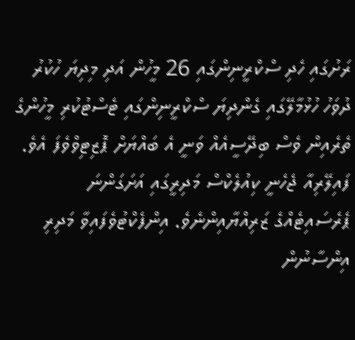ރަށުގައި ހެދި ސްކްރީނިންގައި 26 މީހުން އަދި މިދިޔަ ހުކުރު ދުވަހު ހުޅުމާލޭގައި ގެންދިޔަ ސްކްރީނިންގައި ޓެސްޓުކުރި މީހުންގެ ތެރެއިން ވެސް ބިދޭސީއެއް ވަނީ އެ ބައްޔަށް ޕޮޒިޓިވްވެފަ އެވެ.
ފައިލޭރިއާ ޖެހެނީ ކިއުލެކްސް މަދިރީގައި އަށަގަންނަ ޕެރެސައިޓެއްގެ ޒަރިއްޔާއިންނެވެ. އިންފެކްޓުވެފައިވާ މަދިރި އިންސާނުން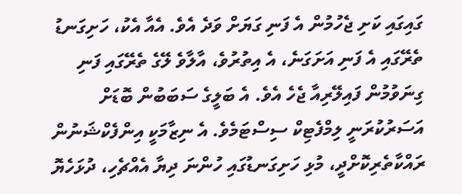ގައިގައި ކަށި ޖެހުމުން އެ ފަނި ގަޔަށް ވަދެ އެވެ. އެއާ އެކު، ހަށިގަނޑު ތެރޭގައި އެ ފަނި އަށަގަނެ، އެ އިތުރުވެ، އާލާވެ ލޭގެ ތެރޭގައި ފަނި ގިނަވުމުން ފައިލޭރިއާ ޖެހެ އެވެ. އެ ބަލީގެ ސަބަބުން ބޮޑަށް އަސަރުކުރަނީ ލިމްފެޓިކް ސިސްޓަމެވެ. އެ ނިޒާމަކީ އިންފެކްޝަނުން ރައްކާތެރިކޮށްދީ، މުޅި ހަށިގަނޑުގައި ހުންނަ ދިޔާ އެއްޗެހި، ދުޅަހެޔޮ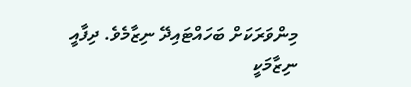މިންވަރަކަށް ބަހައްޓައިދޭ ނިޒާމެވެ. ދިފާއީ ނިޒާމަކީ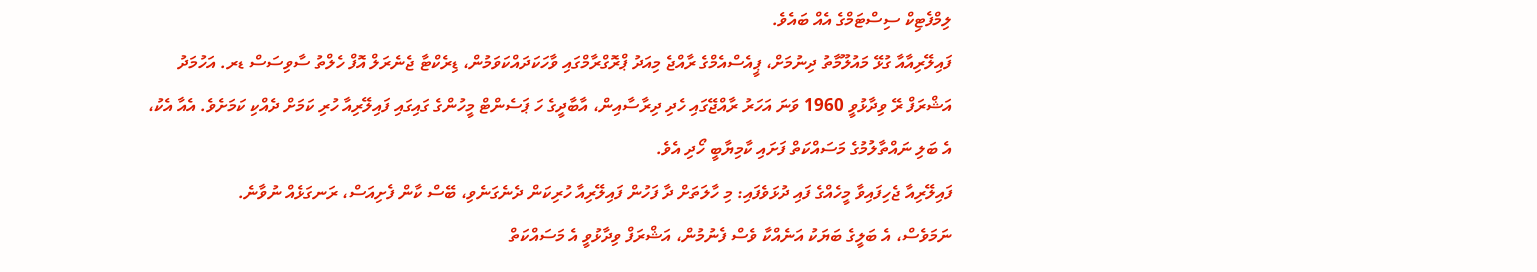ލިމްފެޓިކް ސިސްޓަމްގެ އެއް ބައެވެ.
ފައިލޭރިއާއާ ގުޅޭ މައުލޫމާތު ދިނުމަށް، ޕީއެސްއެމްގެ ރާއްޖެ މިއަދު ޕްރޮގްރާމްގައި ވާހަކަދައްކަވަމުން، ޑިރެކްޓާ ޖެނެރަލް އޮފް ހެލްތު ސާވިސަސް ޑރ. އަހުމަދު އަޝްރަފް ރޭ ވިދާޅުވީ 1960 ވަނަ އަހަރު ރާއްޖޭގައި ހެދި ދިރާސާއިން، އާބާދީގެ ހަ ޕަސެންޓް މީހުންގެ ގައިގައި ފައިލޭރިއާ ހުރި ކަމަށް ދެއްކި ކަމަށެވެ. އެއާ އެކު، އެ ބަލި ނައްތާލުމުގެ މަސައްކަތް ފަށައި ކާމިޔާބީ ހޯދި އެވެ.
ފައިލޭރިއާ ޖެހިފައިވާ މީހެއްގެ ފައި ދުޅަވެފައި: މި ހާލަތަށް ދާ ފަހުން ފައިލޭރިއާ ހުރިކަން ދެނެގަނެވި، ބޭސް ކާން ފެށިއަސް، ރަނގަޅެއް ނުވާނެ.
ނަމަވެސް، އެ ބަލީގެ ބަޔަކު އަނެއްކާ ވެސް ފެނުމުން، އަޝްރަފް ވިދާޅުވީ އެ މަސައްކަތް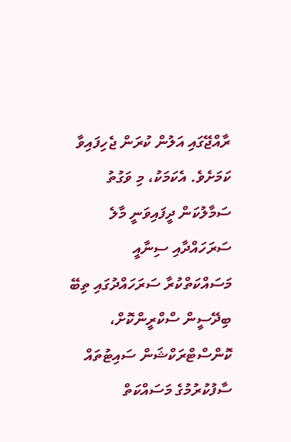ރާއްޖޭގައި އަލުން ކުރަން ޖެހިފައިވާ ކަމަށެވެ. އެކަމަކު، މި ވަގުތު ސަމާލުކަން ދީފައިވަނީ މާލެ ސަރަހައްދާއި ސިނާއީ މަސައްކަތްކުރާ ސަރަހައްދުގައި ތިބޭ ބިދޭސީން ސްކްރީންކޮށް، ކޮންސްޓްރަކްޝަން ސައިޓުތައް ސާފުކުރުމުގެ މަސައްކަތް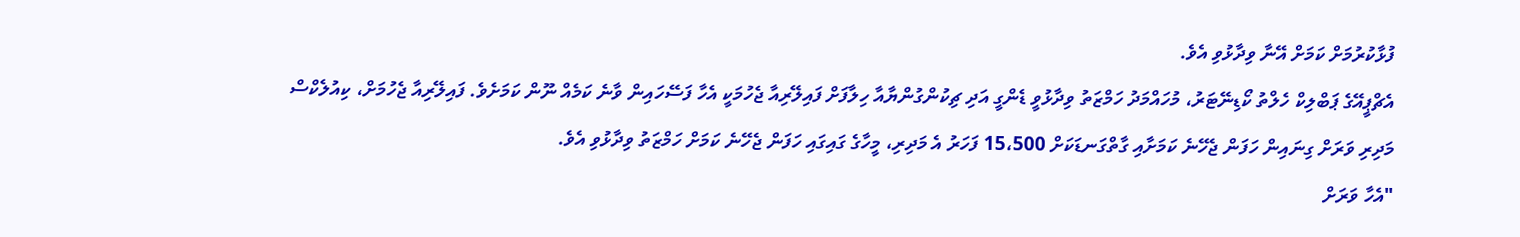ފުޅާކުރުމަށް ކަމަށް އޭނާ ވިދާޅުވި އެވެ.
އެޗްޕީއޭގެ ޕަބްލިކް ހެލްތު ކޯޑިނޭޓަރު، މުހައްމަދު ހަމްޒަތު ވިދާޅުވީ ޑެންގީ އަދި ޗިކުންގުންޔާއާ ހިލާފަށް ފައިލޭރިއާ ޖެހުމަކީ އެހާ ފަސޭހައިން ވާނެ ކަމެއް ނޫން ކަމަށެވެ. ފައިލޭރިއާ ޖެހުމަށް، ކިއުލެކްސް މަދިރި ވަރަށް ގިނައިން ހަފަން ޖެހޭނެ ކަމަށާއި ގާތްގަނޑަކަށް 15،500 ފަހަރު އެ މަދިރި، މީހާގެ ގައިގައި ހަފަން ޖެހޭނެ ކަމަށް ހަމްޒަތު ވިދާޅުވި އެވެ.
"އެހާ ވަރަށް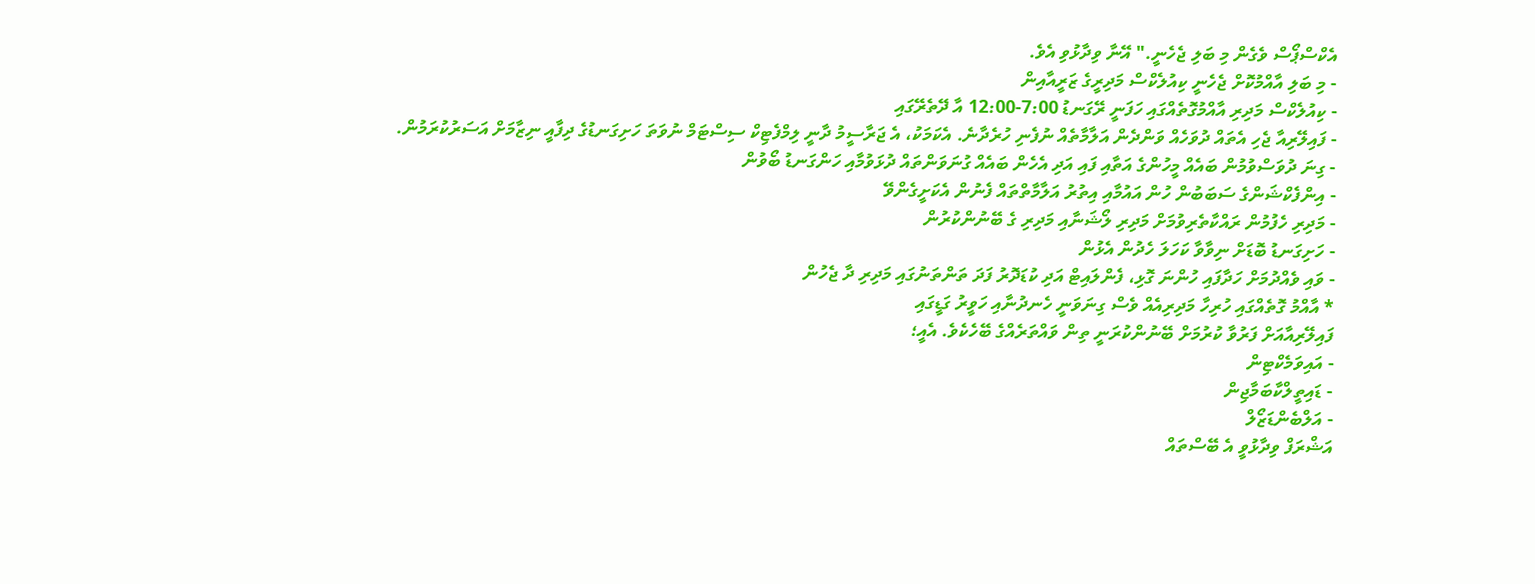އެކްސްޕޯސް ވެގެން މި ބަލި ޖެހެނީ." އޭނާ ވިދާޅުވި އެވެ.
- މި ބަލި އާއްމުކޮށް ޖެހެނީ ކިއުލެކްސް މަދިރީގެ ޒަރީއާއިން
- ކިއުލެކްސް މަދިރި އާއްމުގޮތެއްގައި ހަފަނީ ރޭގަނޑު 7:00-12:00 އާ ދޭތެރޭގައި
- ފައިލޭރިއާ ޖެހި އެތައް ދުވަހެއް ވަންދެން އަލާމާތެއް ނުފެނި ހުރެދާނެ. އެކަމަކު، އެ ޖަރާސީމު ދާނީ ލިމްފެޓިކް ސިސްޓަމް ނުވަތަ ހަށިގަނޑުގެ ދިފާއީ ނިޒާމަށް އަސަރުކުރަމުން.
- ގިނަ ދުވަސްވުމުން ބައެއް މީހުންގެ އަތާއި ފައި އަދި އެހެން ބައެއް ގުނަވަންތައް ދުޅަވުމާއި ހަންގަނޑު ބޯވުން
- އިންފެކްޝަންގެ ސަބަބުން ހުން އައުމާއި އިތުރު އަލާމާތްތައް ފެނުން އެކަށީގެންވޭ
- މަދިރި ހެފުމުން ރައްކާތެރިވުމަށް މަދިރި ލޯޝަނާއި މަދިރި ގެ ބޭނުންކުރުން
- ހަށިގަނޑު ބޮޑަށް ނިވާވާ ކަހަލަ ހެދުން އެޅުން
- ވައި ވެއްދުމަށް ހަދާފައި ހުންނަ ގޮޅި، ފެންލައިޓް އަދި ކުޑަދޮރު ފަދަ ތަންތަނުގައި މަދިރި ދާ ޖެހުން
* އާއްމު ގޮތެއްގައި ހުރިހާ މަދިރިއެއް ވެސް ގިނަވަނީ ހެނދުނާއި ހަވީރު ގަޑީގައި
ފައިލޭރިއާއަށް ފަރުވާ ކުރުމަށް ބޭނުންކުރަނީ ތިން ވައްތަރެއްގެ ބޭހެކެވެ. އެއީ؛
- އައިވަމެކްޓިން
- ޑައިތީލްކާބަމާޖިން
- އަލްބެންޑަޒޯލް
އަޝްރަފް ވިދާޅުވީ އެ ބޭސްތައް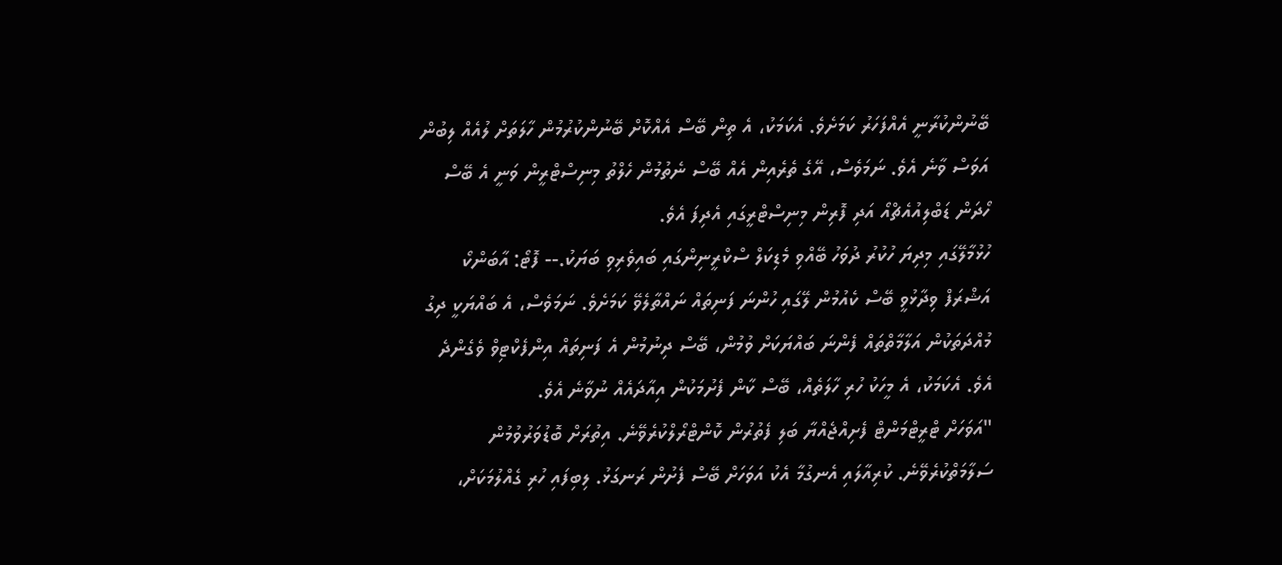ބޭނުންކުރާނީ އެއްފަހަރު ކަމަށެވެ. އެކަމަކު، އެ ތިން ބޭސް އެއްކޮށް ބޭނުންކުރުމުން ހާލަތަށް ލުއެއް ލިބުން އަވަސް ވާނެ އެވެ. ނަމަވެސް، އޭގެ ތެރެއިން އެއް ބޭސް ނެތުމުން ހެލްތު މިނިސްޓްރީން ވަނީ އެ ބޭސް ހޯދަން ޑަބްލިއުއެޗްއޯ އަދި ފޮރިން މިނިސްޓްރީގައި އެދިފަ އެވެ.
ހުޅުމާލޭގައި މިދިޔަ ހުކުރު ދުވަހު ބޭއްވި މެޑިކަލް ސްކްރީނިންގައި ބައިވެރިވި ބަޔަކު.-- ފޮޓޯ: އާބަންކޯ
އަޝްރަފް ވިދާޅުވީ ބޭސް ކެއުމުން ލޭގައި ހުންނަ ފަނިތައް ނައްތާލެވޭ ކަމަށެވެ. ނަމަވެސް، އެ ބައްޔަކީ ދިގު މުއްދަތަކުން އަލާމާތްތައް ފެންނަ ބައްޔަކަށް ވުމުން، ބޭސް ދިނުމުން އެ ފަނިތައް އިންފެކްޓިވް ވެގެންދެ އެވެ. އެކަމަކު، އެ މީހަކު ހުރި ހާލަތެއް، ބޭސް ކާން ފެށުމަކުން އިއާދައެއް ނުވާނެ އެވެ.
"އަވަހަށް ޓްރީޓްމަންޓް ފެށިއްޖެއްޔާ ބަލި ފެތުރުން ކޮންޓްރޯލްކުރެވޭނެ. އިތުރަށް ބޮޑުވަރުވުމުން ސަލާމަތްކުރެވޭނެ. ކުރިއާލައި އެނގުމާ އެކު އަވަހަށް ބޭސް ފެށުން ރަނގަޅު. ލިބިފައި ހުރި ގެއްލުމަކަށް،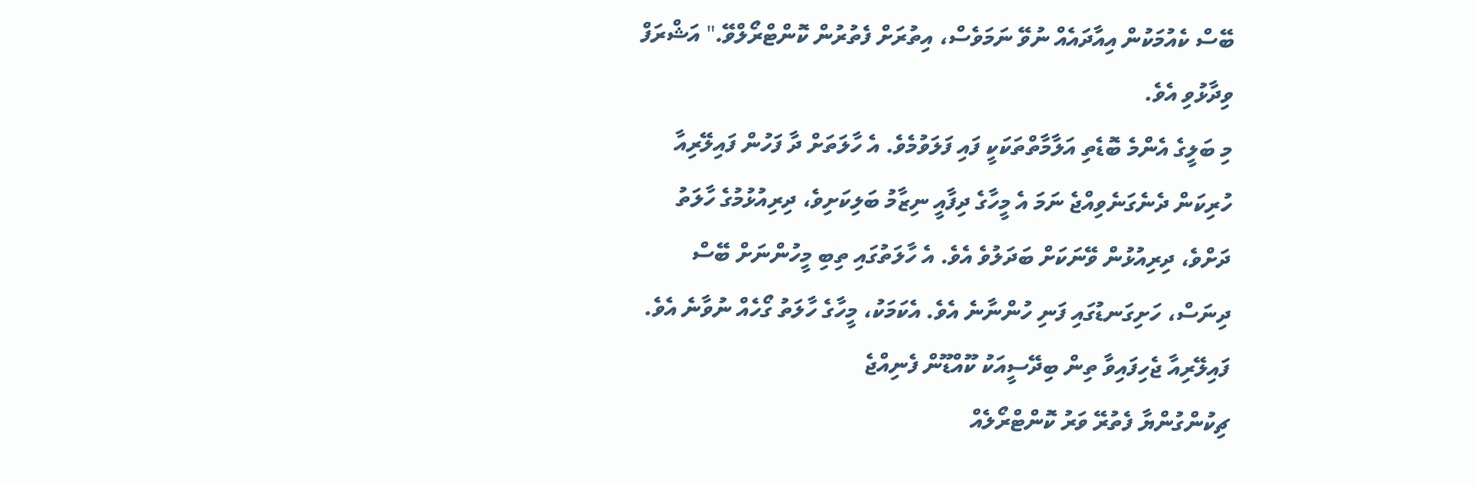ބޭސް ކެއުމަކުން އިއާދައެއް ނުވޭ ނަމަވެސް، އިތުރަށް ފެތުރުން ކޮންޓްރޯލްވޭ." އަޝްރަފް ވިދާޅުވި އެވެ.
މި ބަލީގެ އެންމެ ބޮޑެތި އަލާމާތްތަކަކީ ފައި ފަލަވުމެވެ. އެ ހާލަތަށް ދާ ފަހުން ފައިލޭރިއާ ހުރިކަން ދެނެގަނެވިއްޖެ ނަމަ އެ މީހާގެ ދިފާއީ ނިޒާމު ބަލިކަށިވެ، ދިރިއުޅުމުގެ ހާލަތު ދަށްވެ، ދިރިއުޅުން ވޭނަކަށް ބަދަލުވެ އެވެ. އެ ހާލަތުގައި ތިބި މީހުންނަށް ބޭސް ދިނަސް، ހަށިގަނޑުގައި ފަނި ހުންނާނެ އެވެ. އެކަމަކު، މީހާގެ ހާލަތު ގޯހެއް ނުވާނެ އެވެ.
ފައިލޭރިއާ ޖެހިފައިވާ ތިން ބިދޭސީއަކު ކޫއްޑޫން ފެނިއްޖެ
ޗިކުންގުންޔާ ފެތުރޭ ވަރު ކޮންޓްރޯލެއް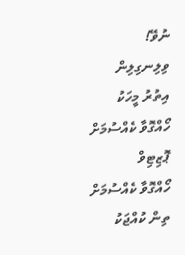ނުވޭ!
ވިލިނގިލިން އިތުރު މީހަކު ހޯއްގޮވާ ކެއްސުމަށް ޕޮޒިޓިވް
ހޯއްގޮވާ ކެއްސުމަށް ތިން ކުއްޖަކު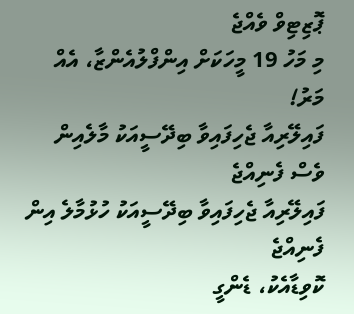ޕޮޒިޓިވް ވެއްޖެ
މި މަހު 19 މީހަކަށް އިންފްލުއެންޒާ، އެއް މަރު!
ފައިލޭރިއާ ޖެހިފައިވާ ބިދޭސީއަކު މާލެއިން ވެސް ފެނިއްޖެ
ފައިލޭރިއާ ޖެހިފައިވާ ބިދޭސީއަކު ހުޅުމާލެ އިން ފެނިއްޖެ
ކޮވިޑާއެކު، ޑެންގީ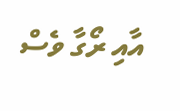އާއި ރޯގާ ވެސް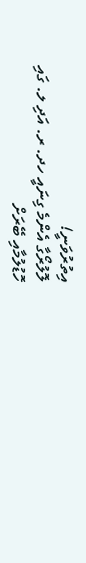އިތުރުވަނީ!
ލޮލުރޯގާ އެންމެ ގިނައީ ހދ. ރ. އަދި ލ. ގައި
ހޮޑުލުމާއި ބޭރަށް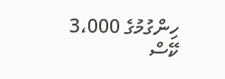ހިންގުމުގެ 3،000 ކޭސް